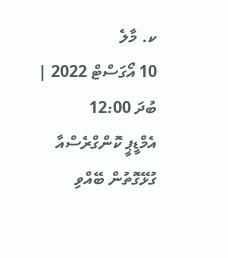ކ. މާލެ
10 އޯގަސްޓް 2022 | ބުދަ 12:00
އެމްޑީޕީ ކޮންގްރެސްއާ ގުޅޭގޮތުން ބޭއްވި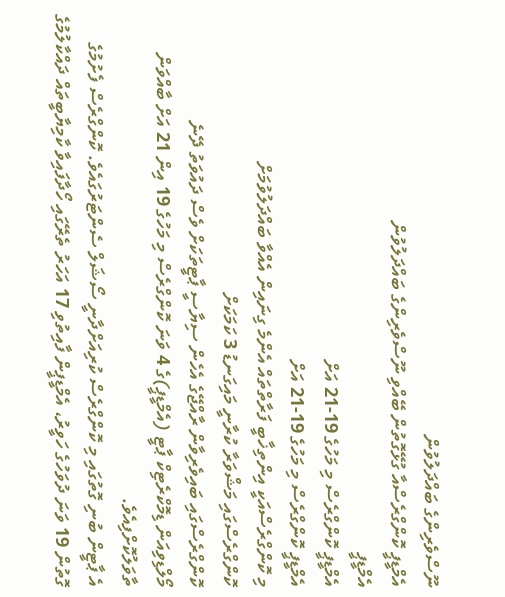ނޫސްވެރިންގެ ބައްދަލުވުން
އެމްޑީޕީ ކޮންގްރެސްއާ ގުޅޭގޮތުން ބޭއްވި ނޫސްވެރިންގެ ބައްދަލުވުން
އެމްޑީޕީ
އެމްޑީޕީ ކޮންގްރެސް މި މަހުގެ 19-21 އަށް
އެމްޑީޕީ ކޮންގްރެސް މި މަހުގެ 19-21 އަށް
މި ކޮންގްރެސްއަކީ އިންތިޚާބީ ފަރާތްތައް އެންމެ ގިނައިން އެއްވާ ބައްދަލުވުމަށް
ކޮންގްރެސްގައި މަޝްވަރާ ކުރާނީ މައިގަނޑު 3 ކަމަކަށް
ކޮންގްރެސްގައި ބައިވެރިވާން ރާއްޖޭގެ އެހެން ސިޔާސީ ޕާޓީތަކަށް ވެސް ދައުވަތު ދޭނެ
މޯލްޑިވިއަން ޑިމޮކްރެޓިކް ޕާޓީ (އެމްޑީޕީ)ގެ 4 ވަނަ ކޮންގްރެސް މި މަހުގެ 19 އިން 21 އަށް ބާއްވަން ތާވަލުކޮށްފިއެވެ.
އެ ޕާޓީން ބުނި ގޮތުގައި މި ކޮންގްރެސް ކުރިއަށްދާނީ ސޯޝަލް ސެންޓަރުގައެވެ. ކޮންގްރެސް ފެށުމުގެ ގޮތުން 19 ވަނަ ދުވަހުގެ ހަވީރު، އެމްޑީޕީން ފާއިތުވި 17 އަހަރު ތެރޭގައި ހޯދާފައިވާ ކާމިޔާބީތައް ދައްކާލުމުގެ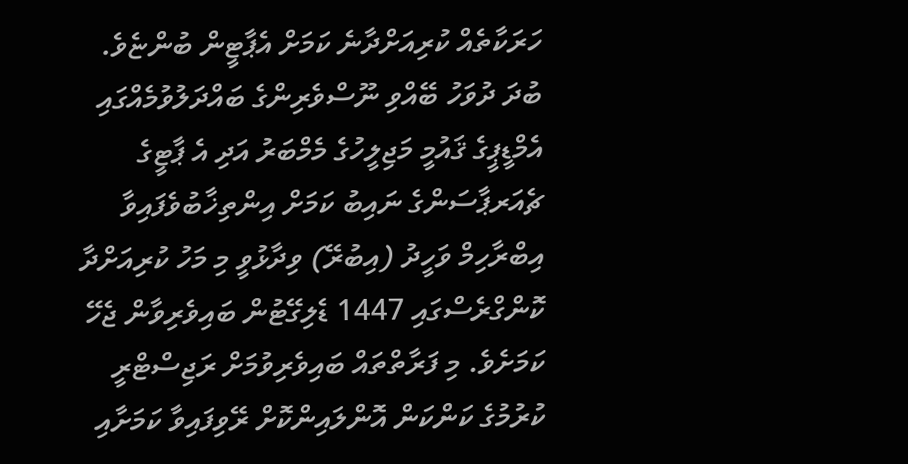ހަރަކާތެއް ކުރިއަށްދާނެ ކަމަށް އެޕާޓީން ބުންޏެވެ.
ބުދަ ދުވަހު ބޭއްވި ނޫސްވެރިންގެ ބައްދަލުވުމެއްގައި އެމްޑީޕީގެ ޤައުމީ މަޖިލީހުގެ މެމްބަރު އަދި އެ ޕާޓީގެ ޗެއަރޕާސަންގެ ނައިބު ކަމަށް އިންތިޚާބުވެފައިވާ އިބްރާހިމް ވަހީދު (އިބުރޭ) ވިދާޅުވީ މި މަހު ކުރިއަށްދާ ކޮންގްރެސްގައި 1447 ޑެލިގޭޓުން ބައިވެރިވާން ޖެހޭ ކަމަށެވެ. މި ފަރާތްތައް ބައިވެރިވުމަށް ރަޖިސްޓްރީ ކުރުމުގެ ކަންކަން އޮންލައިންކޮށް ރޭވިފައިވާ ކަމަށާއި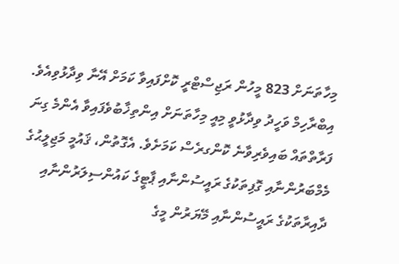މިހާތަނަށް 823 މީހުން ރަޖިސްޓްރީ ކޮށްފައިވާ ކަމަށް އޭނާ ވިދާޅުވިއެވެ.
އިބްރާހިމް ވަހީދު ވިދާޅުވީ މިއީ މިހާތަނަށް އިންތިޚާބުވެފައިވާ އެންމެ ގިނަ ފަރާތްތައް ބައިވެރިވާނެ ކޮންގރެސް ކަމަށެވެ. އެގޮތުން، ޤައުމީ މަޖިލީޙުގެ މެމްބަރުންނާއި ގޮފިތަކުގެ ރައީސުންނާއި ޕާޓީގެ ކައުންސިލަރުންނާއި ދާއިރާތަކުގެ ރައީސުންނާއި މޭޔަރުން މީގެ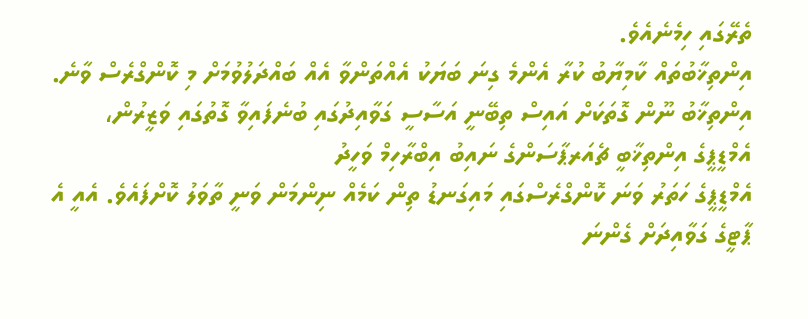ތެރޭގައި ހިމެނެއެވެ.
އިންތިޚާބުތައް ކާމިޔާބު ކުރާ އެންމެ ގިނަ ބަޔަކު އެއްތަންވާ އެއް ބައްދަލުވުމަށް މި ކޮންގްރެސް ވާނެ. އިންތިޚާބު ނޫން ގޮތަކަށް އައިސް ތިބޭނީ އަސާސީ ގަވާއިދުގައި ބުނެފައިވާ ގޮތުގައި ވަޒީރުން،
އެމްޑީޕީގެ އިންތިޚާބީ ޗެއަރޕާސަންގެ ނައިބު އިބްރާހިމް ވަހީދު
އެމްޑީޕީގެ ހަތަރު ވަނަ ކޮންގްރެސްގައި މައިގަނޑު ތިން ކަމެއް ނިންމަން ވަނީ ތާވަލު ކޮށްފައެވެ. އެއީ އެ ޕާޓީގެ ގަވާއިދަށް ގެންނަ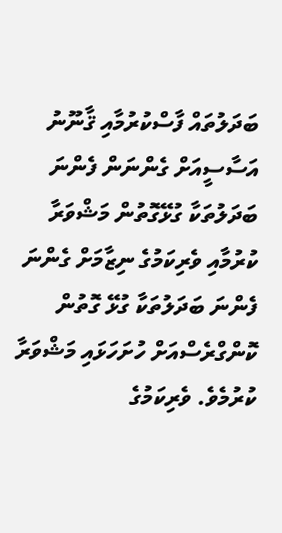ބަދަލުތައް ފާސްކުރުމާއި ޤާނޫނު އަސާސީއަށް ގެންނަން ފެންނަ ބަދަލުތަކާ ގުޅޭގޮތުން މަޝްވަރާ ކުރުމާއި ވެރިކަމުގެ ނިޒާމަށް ގެންނަ ފެންނަ ބަދަލުތަކާ ގުޅޭ ގޮތުން ކޮންގްރެސްއަށް ހުށަހަޅައި މަޝްވަރާ ކުރުމެވެ. ވެރިކަމުގެ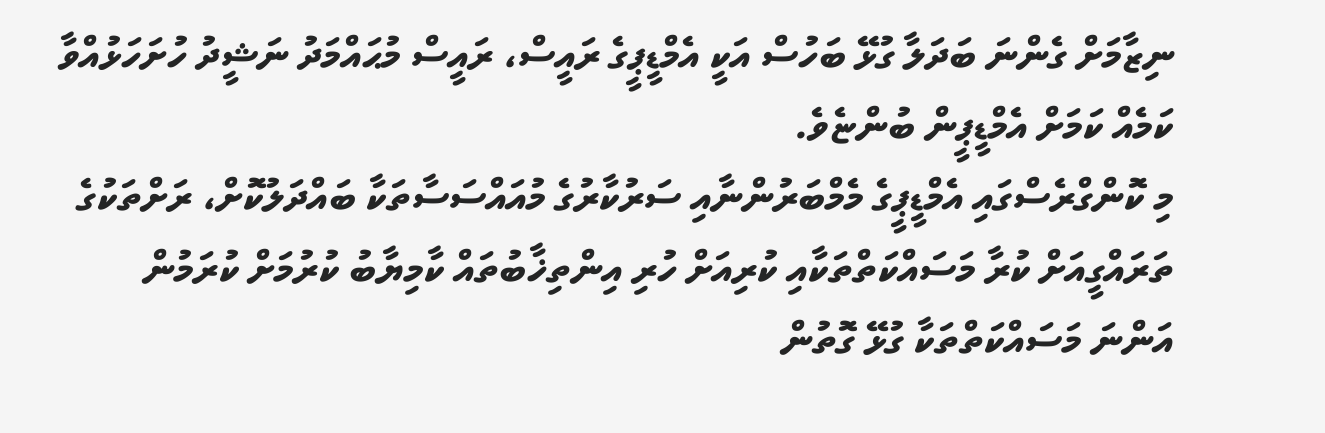ނިޒާމަށް ގެންނަ ބަދަލާ ގުޅޭ ބަހުސް އަކީ އެމްޑީޕީގެ ރައީސް، ރައީސް މުޙައްމަދު ނަޝީދު ހުށަހަޅުއްވާ ކަމެއް ކަމަށް އެމްޑީޕީން ބުންޏެވެ.
މި ކޮންގްރެސްގައި އެމްޑީޕީގެ މެމްބަރުންނާއި ސަރުކާރުގެ މުއައްސަސާތަކާ ބައްދަލުކޮށް، ރަށްތަކުގެ ތަރައްގީއަށް ކުރާ މަސައްކަތްތަކާއި ކުރިއަށް ހުރި އިންތިޚާބުތައް ކާމިޔާބު ކުރުމަށް ކުރަމުން އަންނަ މަސައްކަތްތަކާ ގުޅޭ ގޮތުން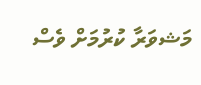މަޝވަރާ ކުރުމަށް ވެސް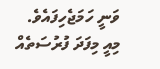ވަނީ ހަމަޖެހިފައެވެ. މިއީ މިފަދަ ފުރުސަތެއް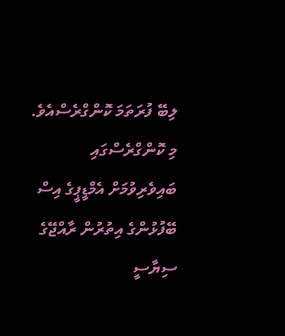ލިބޭ ފުރަތަމަ ކޮންގްރެސްއެވެ.
މި ކޮންގްރެސްގައި ބައިވެރިވުމަށް އެމްޑީޕީގެ އިސް ބޭފުޅުންގެ އިތުރުން ރާއްޖޭގެ ސިޔާސީ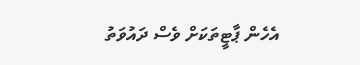އެހެން ޕާޓީތަކަށް ވެސް ދައުވަތު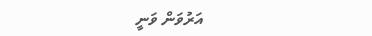އަރުވަން ވަނީ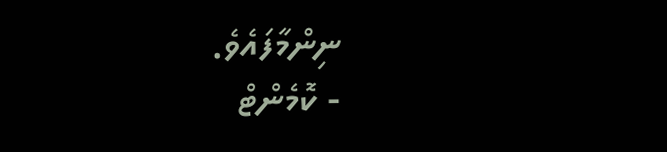ނިންމާފައެވެ.
- ކޮމެންޓް